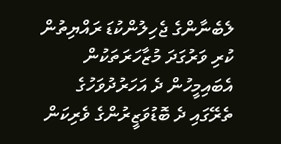ލެބެނާންގެ ޖެހިލުންކުޑަ ރައްޔިތުން ކުރި ވަރުގަދަ މުޒާހަރަތަކުން އެބައިމީހުން ދެ އަހަރުދުވަހުގެ ތެރޭގައި ދެ ބޮޑުވަޒީރުންގެ ވެރިކަން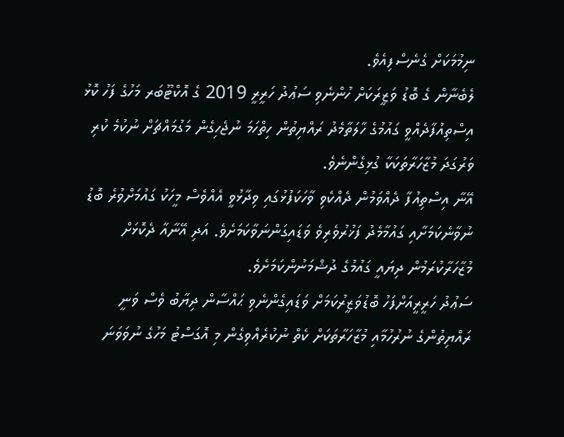ނިމުމަކަށް ގެނެސްފިއެވެ.
ލެބެނާން ގެ ބޮޑު ވަޒީރަކަށް ހުންނެވި ސަޢުދު ހަރީރީ 2019 ގެ އޮކްޓޫބަރ މަހުގެ ފަހު ކޮޅު އިސްތިއުފާދެއްވީ ގައުމުގެ ހާލަތާމެދު ރައްޔިތުން ހިތްހަމަ ނުޖެހިގެން މަގުމައްޗަށް ނުކުމެ ކުރި ވަރުގަދަ މުޒާހަރާތަކަކާ ގުޅިގެންނެވެ.
އޭނާ އިސްތިއުފާ ދެއްވަމުން ދެއްކެވި ވާހަކަފުޅުގައި ވިދާޅުވީ އެއްވެސް މީހަކު ގައުމަށްވުރެ ބޮޑު ނުވާނެކަމަށާއި ގައުމާމެދު ފަޚުރުވެރިވެ ވަޑައިގަންނަވާކަމަށެވެ. އަދި އޭނާއާ ދެކޮޅަށް މުޒާހަރާކުރަމުން ދިޔައީ ގައުމުގެ ދުޝްމަނުންކަމަށެވެ.
ސަޢުދު ހަރީރީއަށްފަހު ބޮޑުވަޒީރުކަމަށް ވަޑައިގެންނެވި ޙައްސާން ދިޔާބު ވެސް ވަނީ ރައްޔިތުންގެ ނުރުހުމާއި މުޒާހަރާތަކަށް ކެތް ނުކުރެއްވިގެން މި އޮގަސްޓު މަހުގެ ނުވަވަނަ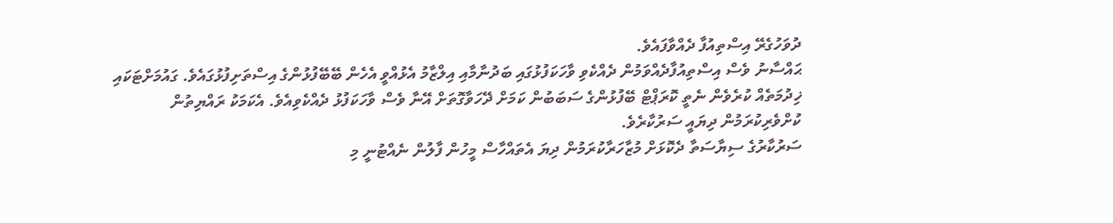ދުވަހުގެރޭ އިސްތިއުފާ ދެއްވާފައެވެ.
ޙައްސާނު ވެސް އިސްތިއުފާދެއްވަމުން ދެއްކެވި ވާހަކަފުޅުގައި ބަދުނާމާއި އިލްޒާމު އެޅުއްވީ އެހެން ބޭބޭފުޅުންގެ އިސްތަށިފުޅުގައެވެ. ގައުމަށްޓަކައި ޚިދުމަތެއް ކުރެވެން ނެތީ ކޮރަޕްޓް ބޭފުޅުންގެ ސަބަބުން ކަމަށް ދޭހަވާގޮތަށް އޭނާ ވެސް ވާހަކަފުޅު ދެއްކެވިއެވެ. އެކަމަކު ރައްޔިތުން ކުށްވެރިކުރަމުން ދިޔައީ ސަރުކާރެވެ.
ސަރުކާރުގެ ސިޔާސަތާ ދެކޮޅަށް މުޒާހަރާކުރަމުން ދިޔަ އެތައްހާސް މީހުން ފާލުން ނެއްޓުނީ މި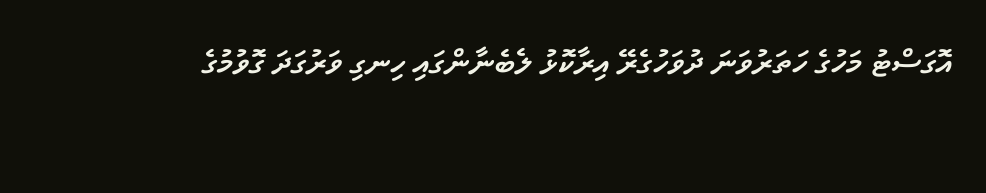އޮގަސްޓު މަހުގެ ހަތަރުވަނަ ދުވަހުގެރޭ އިރާކޮޅު ލެބެނާންގައި ހިނގި ވަރުގަދަ ގޮވުމުގެ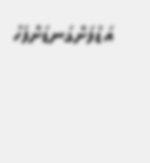އަޑުފަށްގަނޑަށްފަހު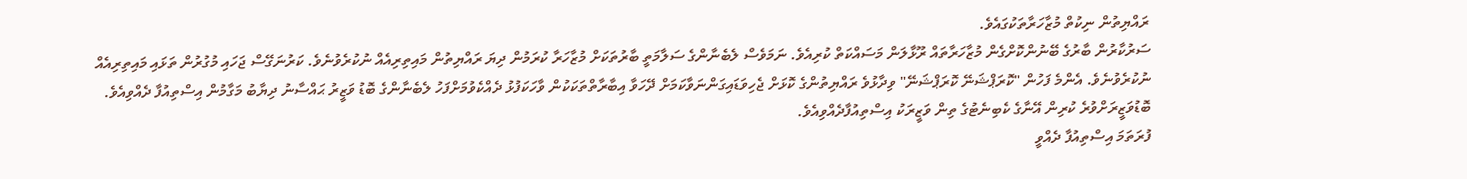ރައްޔިތުން ނިކުތް މުޒާހަރާތަކުގައެވެ.
ސަރުކާރުން ބާރުގެ ބޭނުންކޮށްގެން މުޒާހަރާތައް ރޫޅާލަން މަސައްކަތް ކުރިއެވެ. ނަމަވެސް ލެބެނާންގެ ސަލާމަތީ ބާރުތަކަށް މުޒާހަރާ ކުރަމުން ދިޔަ ރައްޔިތުން މައިތިރިއެއް ނުކުރެވުނެވެ. ކަރުނަގޭސް ޖަހައި މުގުރުން ތަޅައި މައިތިރިއެއް ނުކުރެވުނެވެ. އެންމެ ފަހުން "ކޮރަޕްޝަނޭ ކޮރަޕްޝަނޭ" ވިދާޅުވެ ރައްޔިތުންގެ ކޮޅަށް ޖެހިވަޑައިގަންނަވާކަމަށް ދޭހަވާ އިބާރާތްތަކަކުން ވާހަކަފުޅު ދެއްކެވުމަށްފަހު ލެބެނާންގެ ބޮޑު ވަޒީރު ޙައްސާނު ދިޔާބު މަގާމުން އިސްތިއުފާ ދެއްވިއެވެ.
ބޮޑުވަޒީރަށްވުރެ ކުރިން އޭނާގެ ކެބިނެޓުގެ ތިން ވަޒީރަކު އިސްތިއުފާދެއްވިއެވެ.
ފުރަތަމަ އިސްތިއުފާ ދެއްވީ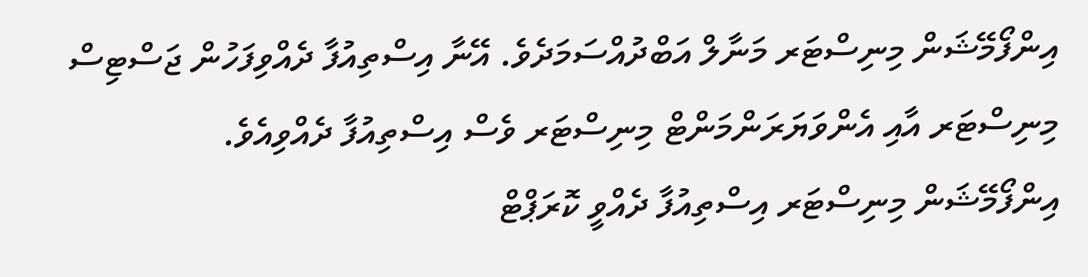އިންފޯމޭޝަން މިނިސްޓަރ މަނާލް އަބްދުއްސަމަދެވެ. އޭނާ އިސްތިއުފާ ދެއްވިފަހުން ޖަސްޓިސް މިނިސްޓަރ އާއި އެންވަޔަރަންމަންޓް މިނިސްޓަރ ވެސް އިސްތިއުފާ ދެއްވިއެވެ.
އިންފޯމޭޝަން މިނިސްޓަރ އިސްތިއުފާ ދެއްވީ ކޮރަޕްޓް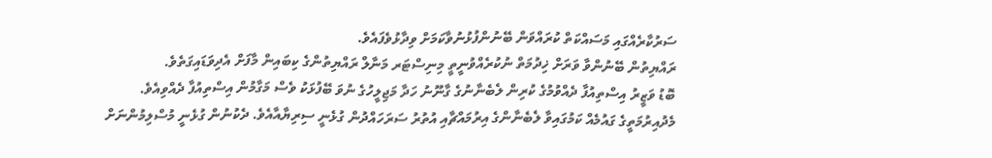ސަރުކާރެއްގައި މަސައްކަތް ކުރައްވަން ބޭނުންފުޅުނުވާކަމަށް ވިދާޅުވެފައެވެ.
ރައްޔިތުން ބޭނުންވާ ވަރަށް ޚިދުމަތް ނުކުރެއްވުނީތީ މިނިސްޓަރ މަނާލް ރައްޔިތުންގެ ކިބައިން މާފަށް އެދިވަޑައިގަތެވެ.
ބޮޑު ވަޒީރު އިސްތިއުފާ ދެއްވުމުގެ ކުރިން ލެބެނާނުގެ ގާނޫނު ހަދާ މަޖިލީހުގެ ނުވަ ބޭފުޅަކު ވެސް މަގާމުން އިސްތިއުފާ ދެއްވިއެވެ.
މެދުއިރުމަތީގެ ގައުމެއް ކަމުގައިވާ ލެބެނާންގެ އިރުމައްޗާއި އުތުރު ސަރަހައްދުން ގުޅެނީ ސިރިޔާއާއެވެ. ދެކުނުން ގުޅެނީ މުސްލިމުންނަށް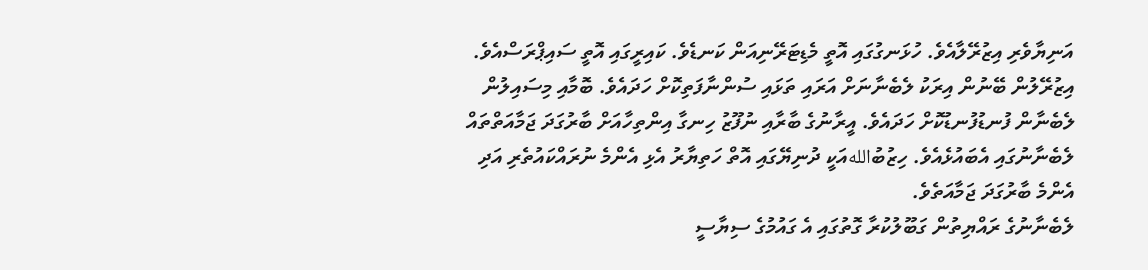އަނިޔާވެރި އިޒުރޭލާއެވެ. ހުޅަނގުގައި އޮތީ މެޑިޓަރޭނިއަން ކަނޑެވެ. ކައިރީގައި އޮތީ ސައިޕްރަސްއެވެ.
އިޒުރޭލުން ބޭނުން އިރަކު ލެބެނާނަށް އަރައި ތަޅައި ސުންނާފަތިކޮށް ހަދައެވެ. ބޮމާއި މިސައިލުން ލެބެނާން ފުނޑުފުނޑުކޮށް ހަދައެވެ. އީރާނުގެ ބާރާއި ނުފޫޒު ހިނގާ އިންތިހާއަށް ބާރުގަދަ ޖަމާއަތްތައް ލެބެނާނުގައި އެބައުޅެއެވެ. ހިޒުބުاللهއަކީ ދުނިޔޭގައި އޮތް ހަތިޔާރު އެޅި އެންމެ ނުރައްކައުތެރި އަދި އެންމެ ބާރުގަދަ ޖަމާއަތެވެ.
ލެބެނާނުގެ ރައްޔިތުން ގަބޫލުކުރާ ގޮތުގައި އެ ގައުމުގެ ސިޔާސީ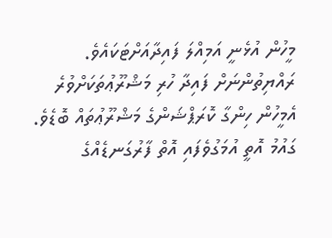މީހުން އުޅެނީ އަމިއްލަ ފައިދާއަށްޓަކައެވެ. ރައްޔިތުންނަށް ފައިދާ ހުރި މަޝްރޫޢުތަކަށްވުރެ އެމީހުން ހިންގާ ކޮރަޕްޝަންގެ މަޝްރޫޢުތައް ބޮޑެވެ. ގައުމު އޮތީ އުމަގުވެފައި އޮތް ފާރުގަނޑެއްގެ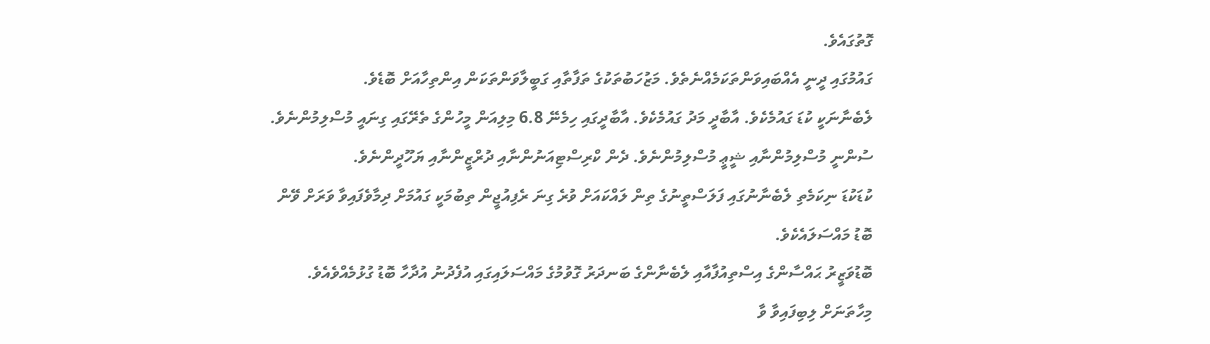ގޮތުގައެވެ.
ގައުމުގައި ދީނީ އެއްބައިވަންތަކަމެއްނެތެވެ. މަޒުހަބުތަކުގެ ތަފާތާއި ގަބީލާވަންތަކަން އިންތިހާއަށް ބޮޑެވެ.
ލެބެނާނަކީ ކުޑަ ގައުމެކެވެ. އާބާދީ މަދު ގައުމެކެވެ. އާބާދީގައި ހިމެނޭ 6.8 މިލިއަން މީހުންގެ ތެރޭގައި ގިނައީ މުސްލިމުންނެވެ. ސުންނީ މުސްލިމުންނާއި ޝީޢީ މުސްލިމުންނެވެ. ދެން ކްރިސްޓިއަނުންނާއި ދުރްޒީންނާއި ޔަހޫދީންނެވެ.
ކުޑަކުޑަ ނިކަމެތި ލެބެނާނުގައި ފަލަސްތީނުގެ ތިން ލައްކައަށް ވުރެ ގިނަ ރެފިއުޖީން ތިބުމަކީ ގައުމަށް ދިމާވެފައިވާ ވަރަށް ވޭން ބޮޑު މައްސަލައެކެވެ.
ބޮޑުވަޒީރު ޙައްސާންގެ އިސްތިއުފާއާއި ލެބެނާންގެ ބަނދަރު ގޮވުމުގެ މައްސަލައިގައި އުފެދުނު އުދާހާ ބޮޑު ގުޅުމެއްވެއެވެ.
މިހާތަނަށް ލިބިފައިވާ ވާ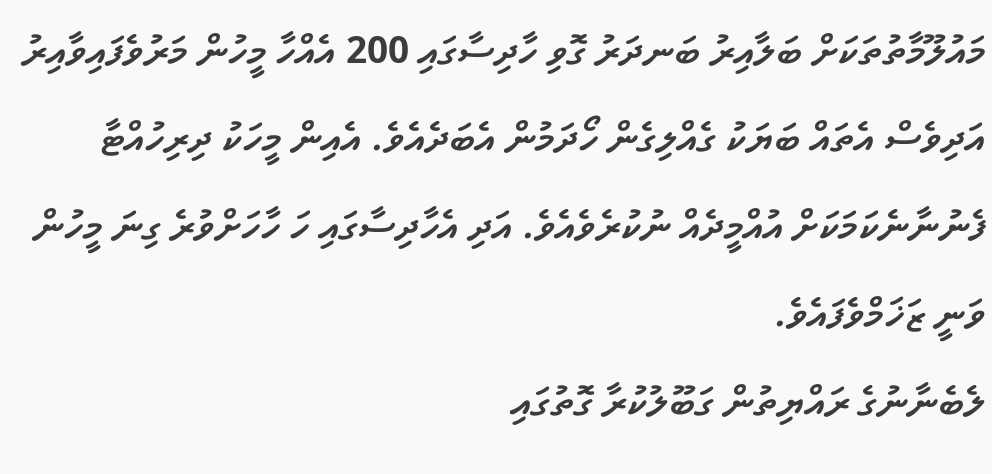މައުލޫމާތުތަކަށް ބަލާއިރު ބަނދަރު ގޮވި ހާދިސާގައި 200 އެއްހާ މީހުން މަރުވެފައިވާއިރު އަދިވެސް އެތައް ބަޔަކު ގެއްލިގެން ހޯދަމުން އެބަދެއެވެ. އެއިން މީހަކު ދިރިހުއްޓާ ފެނުނާނެކަމަކަށް އުއްމީދެއް ނުކުރެވެއެވެ. އަދި އެހާދިސާގައި ހަ ހާހަށްވުރެ ގިނަ މީހުން ވަނީ ޒަޚަމްވެފައެވެ.
ލެބެނާނުގެ ރައްޔިތުން ގަބޫލުކުރާ ގޮތުގައި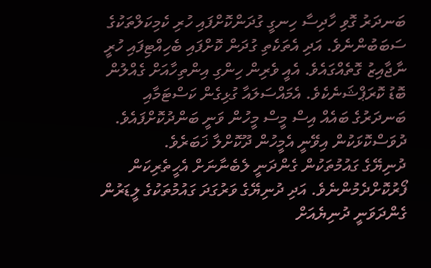ބަނދަރު ގޮވި ހާދިސާ ހިނގީ ގުދަންކޮށްފައި ހުރި ކެމިކަލްތަކުގެ ސަބަބުންނެވެ. އަދި އެތަކެތި ގުދަން ކޮށްފައި ބެހިއްޓިފައި ހުރީ ނާޖާއިޒު ގޮތެއްގައެވެ. އެއީ ވެރިން ހިންގި އިންތިހާއަށް ގެއްލުން ބޮޑު ކޮރަޕްޝަނެކެވެ. އެމައްސަލައާ ގުޅިގެން ކަސްޓަމާއި ބަނދަރުގެ ބައެއް އިސް މީސް މީހުން ވަނީ ބަންދުކޮށްފައެވެ. ދުވަސްކޮޅަކުން އިވޭނީ އެމީހުން ދޫކޮށްލާ ޚަބަރެވެ.
ދުނިޔޭގެ ގައުމުތަކުން ގެންދަނީ ލެބެނާނަށް އެހީތެރިކަން ފޯރުކޮށްދެމުންނެވެ. އަދި ދުނިޔޭގެ ވަރުގަދަ ގައުމުތަކުގެ ލީޑަރުން ގެންދަވަނީ ދުނިޔެއަށް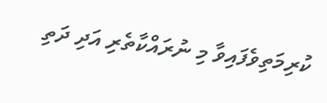ކުރިމަތިވެފައިވާ މި ނުރައްކާތެރި އަދި ދަތި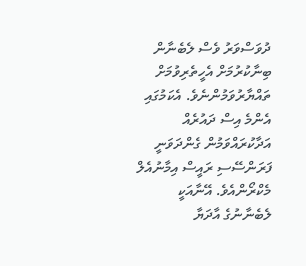ދުވަސްވަރު ވެސް ލެބެނާން ބިނާކުރުމަށް އެހީތެރިވުމަށް ތައްޔާރުވަމުންނެވެ. އެކަމުގައި އެންމެ އިސް ދައުރެއް އަދާކުރައްވަމުން ގެންދަވަނީ ފަރަންސޭސި ރައީސް އިމާނުއެލް މެކްރޯންއެވެ. އޭނާއަކީ ލެބެނާނުގެ އާދަޔާ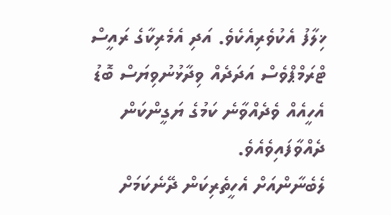ޚިލާފު އެކުވެރިއެކެވެ. އަދި އެމެރިކާގެ ރައީސް ޓްރަމްޕްވެސް އަދަދެއް ވިދާޅުނުވިޔަސް ބޮޑު އެހީއެއް ވެދެއްވާނެ ކަމުގެ ޔަގީންކަން ދެއްވާފައިވެއެވެ.
ލެބެނާންއަށް އެހީތެރިކަން ދޭނެކަމަށް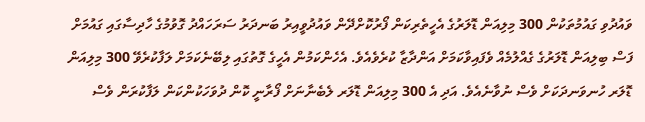ވައުދުވި ގައުމުތަކުން 300 މިލިއަން ޑޮލަރުގެ އެހީތެރިކަން ފޯރުކޮށްދޭން ވައުދުވީއިރު ބަނދަރު ސަރަހައްދު ގޮވުމުގެ ހާދިސާގައި ގައުމަށް ފަސް ބިލިއަން ޑޮލަރުގެ ގެއްލުމެއް ވެފައިވާކަމަށް އަންދާޒާ ކުރެވެއެވެ. އެހެންކަމުން އެހީގެ ގޮތުގައި ލިބޭނެކަމަށް ލަފާކުރެވޭ 300 މިލިއަން ޑޮލަރ ހުނވަނދަކަށް ވެސް ނުވާނެއެވެ. އަދި އެ 300 މިލިއަން ޑޮލަރ ލެބެނާނަށް ފޯރާނީ ކޮން ދުވަހަކުންކަން ލަފާކުރަން ވެސް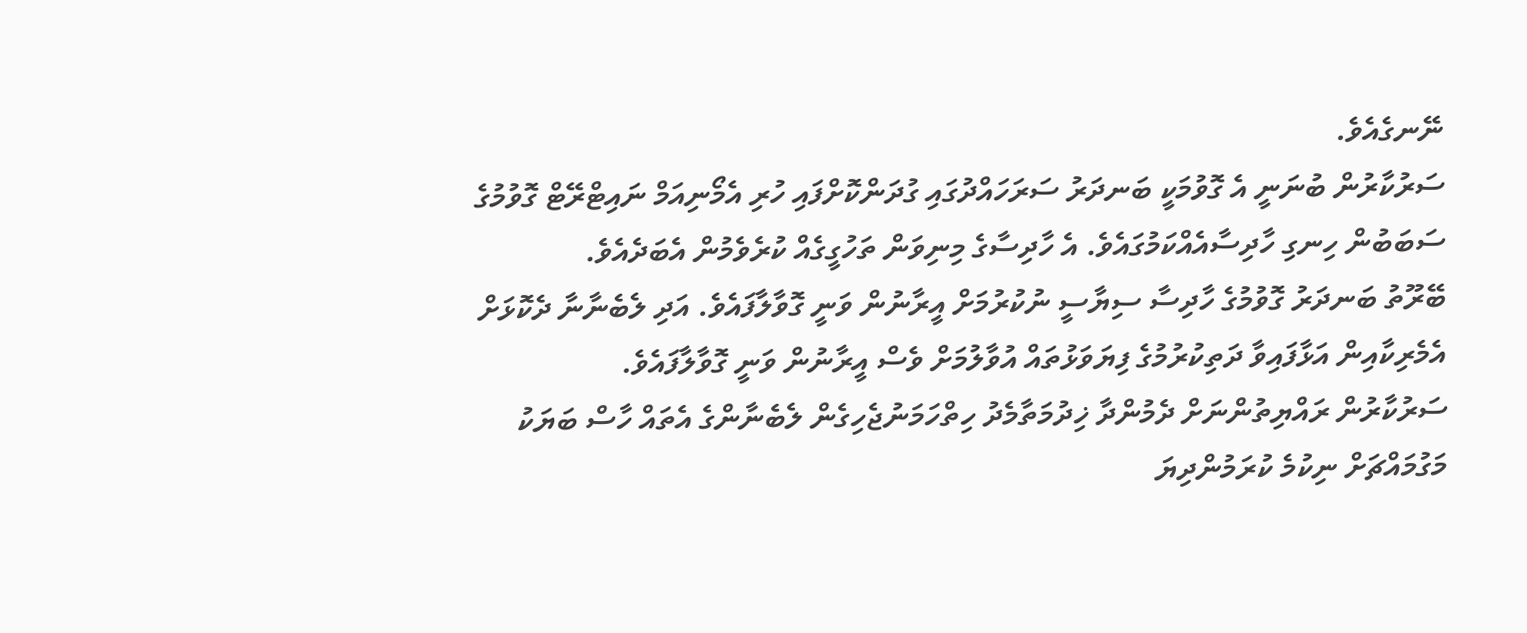ނޭނގެއެވެ.
ސަރުކާރުން ބުނަނީ އެ ގޮވުމަކީ ބަނދަރު ސަރަހައްދުގައި ގުދަންކޮށްފައި ހުރި އެމޯނިއަމް ނައިޓްރޭޓް ގޮވުމުގެ ސަބަބުން ހިނގި ހާދިސާއެއްކަމުގައެވެ. އެ ހާދިސާގެ މިނިވަން ތަހުގީގެއް ކުރެވެމުން އެބަދެއެވެ.
ބޭރޫތު ބަނދަރު ގޮވުމުގެ ހާދިސާ ސިޔާސީ ނުކުރުމަށް އީރާނުން ވަނީ ގޮވާލާފައެވެ. އަދި ލެބެނާނާ ދެކޮޅަށް އެމެރިކާއިން އަޅާފައިވާ ދަތިކުރުމުގެ ފިޔަވަޅުތައް އުވާލުމަށް ވެސް އީރާނުން ވަނީ ގޮވާލާފައެވެ.
ސަރުކާރުން ރައްޔިތުންނަށް ދެމުންދާ ޚިދުމަތާމެދު ހިތްހަމަނުޖެހިގެން ލެބެނާންގެ އެތައް ހާސް ބަޔަކު މަގުމައްޗަށް ނިކުމެ ކުރަމުންދިޔަ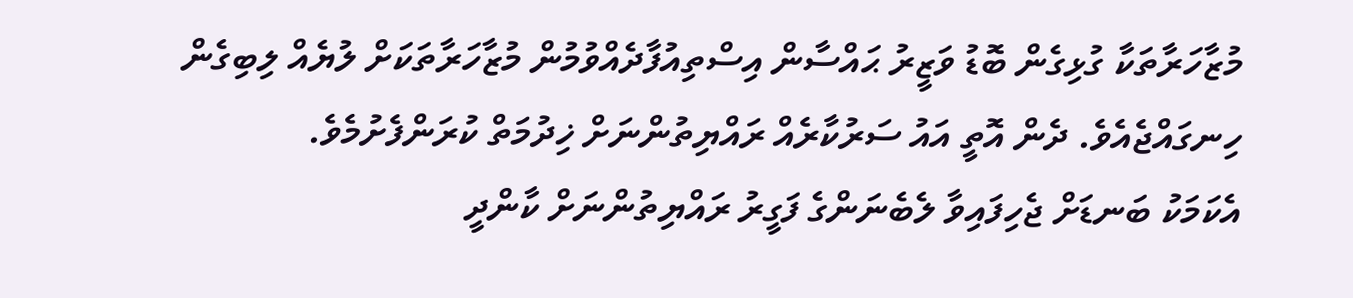މުޒާހަރާތަކާ ގުޅިގެން ބޮޑު ވަޒީރު ޙައްސާން އިސްތިއުފާދެއްވުމުން މުޒާހަރާތަކަށް ލުޔެއް ލިބިގެން ހިނގައްޖެއެވެ. ދެން އޮތީ އައު ސަރުކާރެއް ރައްޔިތުންނަށް ޚިދުމަތް ކުރަންފެށުމެވެ.
އެކަމަކު ބަނޑަށް ޖެހިފައިވާ ލެބެނަންގެ ފަގީރު ރައްޔިތުންނަށް ކާންދީ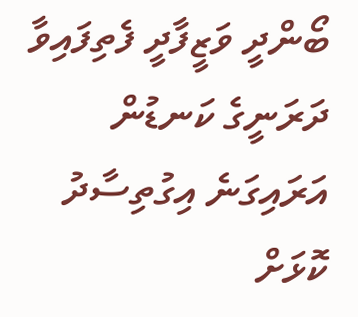ބޯންދީ ވަޒީފާދީ ފެތިފައިވާ ދަރަނީގެ ކަނޑުން އަރައިގަނެ އިގުތިސާދު ކޮޅަށް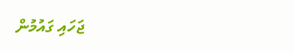ޖަހައި ގައުމުން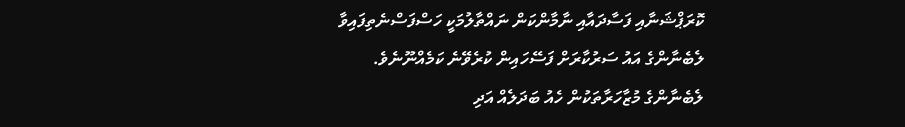ކޮރަޕްޝަނާއި ފަސާދައާއި ނާމާންކަން ނައްތާލުމަކީ ހަސްފަސްނެތިފައިވާ ލެބެނާންގެ އައު ސަރުކާރަށް ފަސޭހައިން ކުރެވޭނެ ކަމެއްނޫނެވެ.
ލެބެނާންގެ މުޒާހަރާތަކުން ހެއު ބަދަލެއް އަދި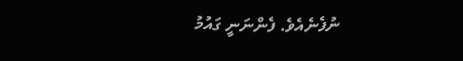ނުފެނެއެވެ. ފެންނަނީ ގައުމު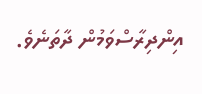އިންދިރާސްވަމުން ދާތަނެވެ.